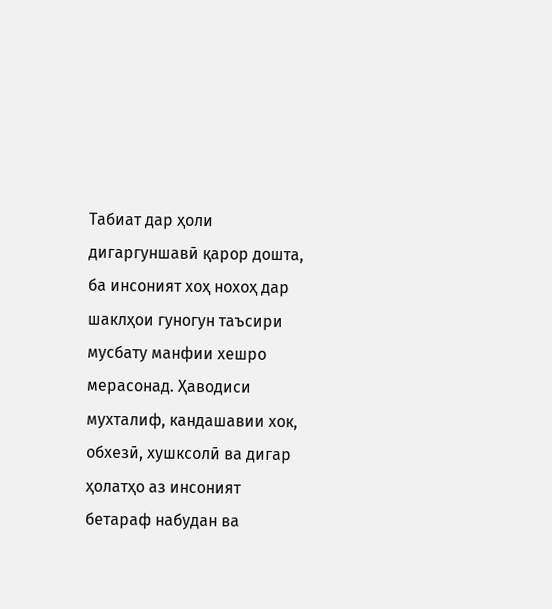Табиат дар ҳоли дигаргуншавӣ қарор дошта, ба инсоният хоҳ нохоҳ дар шаклҳои гуногун таъсири мусбату манфии хешро мерасонад. Ҳаводиси мухталиф, кандашавии хок, обхезӣ, хушксолӣ ва дигар ҳолатҳо аз инсоният бетараф набудан ва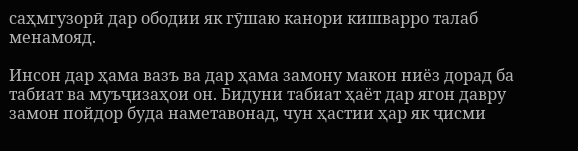саҳмгузорӣ дар ободии як гӯшаю канори кишварро талаб менамояд.

Инсон дар ҳама вазъ ва дар ҳама замону макон ниёз дорад ба табиат ва муъҷизаҳои он. Бидуни табиат ҳаёт дар ягон давру замон пойдор буда наметавонад, чун ҳастии ҳар як ҷисми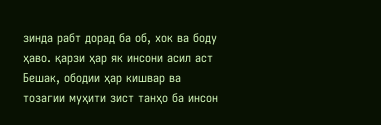зинда рабт дорад ба об, хок ва боду ҳаво. қарзи ҳар як инсони асил аст Бешак, ободии ҳар кишвар ва тозагии муҳити зист танҳо ба инсон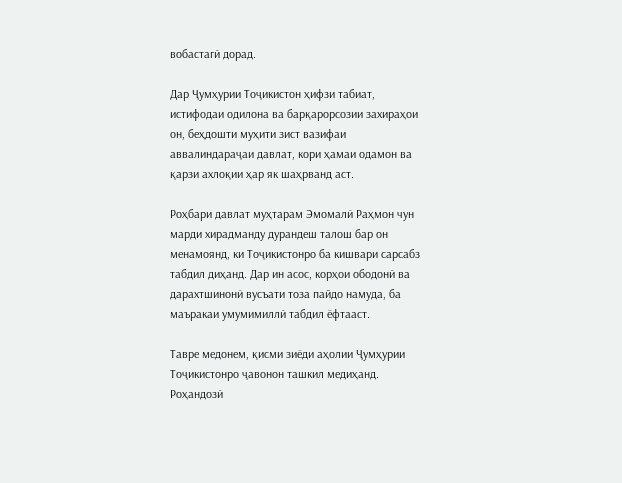вобастагӣ дорад.

Дар Ҷумҳурии Тоҷикистон ҳифзи табиат, истифодаи одилона ва барқарорсозии захираҳои он, беҳдошти муҳити зист вазифаи аввалиндараҷаи давлат, кори ҳамаи одамон ва қарзи ахлоқии ҳар як шаҳрванд аст.

Роҳбари давлат муҳтарам Эмомалӣ Раҳмон чун марди хирадманду дурандеш талош бар он менамоянд, ки Тоҷикистонро ба кишвари сарсабз табдил диҳанд. Дар ин асос, корҳои ободонӣ ва дарахтшинонӣ вусъати тоза пайдо намуда, ба маъракаи умумимиллӣ табдил ёфтааст.

Тавре медонем, қисми зиёди аҳолии Ҷумҳурии Тоҷикистонро ҷавонон ташкил медиҳанд. Роҳандозӣ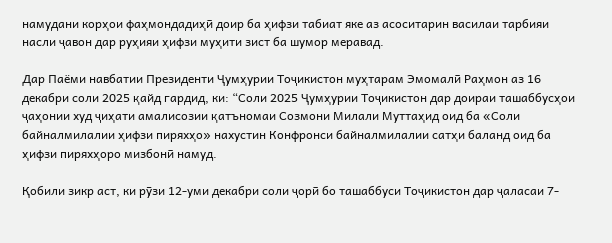намудани корҳои фаҳмондадиҳӣ доир ба ҳифзи табиат яке аз асоситарин василаи тарбияи насли ҷавон дар руҳияи ҳифзи муҳити зист ба шумор меравад.

Дар Паёми навбатии Президенти Ҷумҳурии Тоҷикистон муҳтарам Эмомалӣ Раҳмон аз 16 декабри соли 2025 қайд гардид, ки: “Соли 2025 Ҷумҳурии Тоҷикистон дар доираи ташаббусҳои ҷаҳонии худ ҷиҳати амалисозии қатъномаи Созмони Милали Муттаҳид оид ба «Соли байналмилалии ҳифзи пиряхҳо» нахустин Конфронси байналмилалии сатҳи баланд оид ба ҳифзи пиряхҳоро мизбонӣ намуд.

Қобили зикр аст, ки рӯзи 12-уми декабри соли ҷорӣ бо ташаббуси Тоҷикистон дар ҷаласаи 7-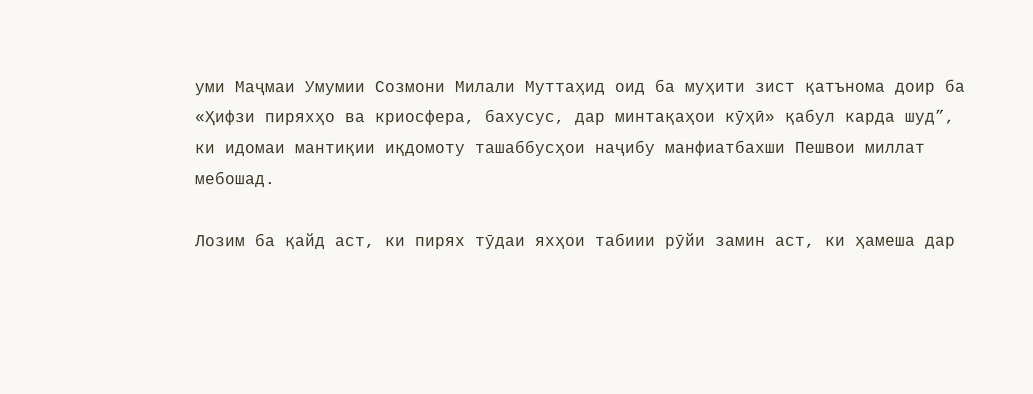уми Маҷмаи Умумии Созмони Милали Муттаҳид оид ба муҳити зист қатънома доир ба «Ҳифзи пиряхҳо ва криосфера, бахусус, дар минтақаҳои кӯҳӣ» қабул карда шуд”, ки идомаи мантиқии иқдомоту ташаббусҳои наҷибу манфиатбахши Пешвои миллат мебошад.

Лозим ба қайд аст, ки пирях тӯдаи яхҳои табиии рӯйи замин аст, ки ҳамеша дар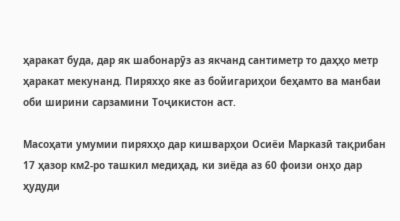ҳаракат буда, дар як шабонарӯз аз якчанд сантиметр то даҳҳо метр ҳаракат мекунанд. Пиряхҳо яке аз бойигариҳои беҳамто ва манбаи оби ширини сарзамини Тоҷикистон аст.

Масоҳати умумии пиряхҳо дар кишварҳои Осиёи Марказӣ тақрибан 17 ҳазор км2-ро ташкил медиҳад, ки зиёда аз 60 фоизи онҳо дар ҳудуди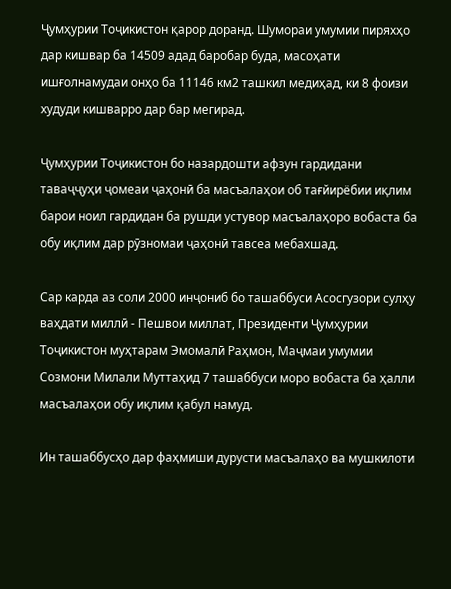Ҷумҳурии Тоҷикистон қарор доранд. Шумораи умумии пиряхҳо дар кишвар ба 14509 адад баробар буда, масоҳати ишғолнамудаи онҳо ба 11146 км2 ташкил медиҳад, ки 8 фоизи худуди кишварро дар бар мегирад.

Ҷумҳурии Тоҷикистон бо назардошти афзун гардидани таваҷҷуҳи ҷомеаи ҷаҳонӣ ба масъалаҳои об тағйирёбии иқлим барои ноил гардидан ба рушди устувор масъалаҳоро вобаста ба обу иқлим дар рӯзномаи ҷаҳонӣ тавсеа мебахшад.

Сар карда аз соли 2000 инҷониб бо ташаббуси Асосгузори сулҳу ваҳдати миллӣ - Пешвои миллат, Президенти Ҷумҳурии Тоҷикистон муҳтарам Эмомалӣ Раҳмон, Маҷмаи умумии Созмони Милали Муттаҳид 7 ташаббуси моро вобаста ба ҳалли масъалаҳои обу иқлим қабул намуд.

Ин ташаббусҳо дар фаҳмиши дурусти масъалаҳо ва мушкилоти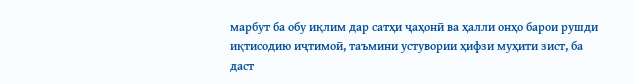марбут ба обу иқлим дар сатҳи ҷаҳонӣ ва ҳалли онҳо барои рушди иқтисодию иҷтимоӣ, таъмини устувории ҳифзи муҳити зист, ба даст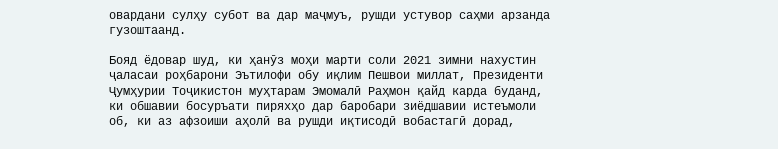овардани сулҳу субот ва дар маҷмуъ, рушди устувор саҳми арзанда гузоштаанд.

Бояд ёдовар шуд, ки ҳанӯз моҳи марти соли 2021 зимни нахустин ҷаласаи роҳбарони Эътилофи обу иқлим Пешвои миллат, Президенти Ҷумҳурии Тоҷикистон муҳтарам Эмомалӣ Раҳмон қайд карда буданд, ки обшавии босуръати пиряхҳо дар баробари зиёдшавии истеъмоли об, ки аз афзоиши аҳолӣ ва рушди иқтисодӣ вобастагӣ дорад,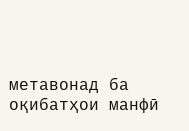метавонад ба оқибатҳои манфӣ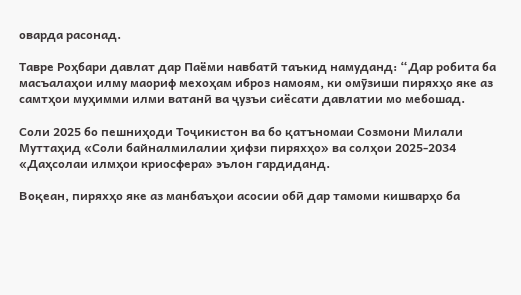оварда расонад.

Тавре Роҳбари давлат дар Паёми навбатӣ таъкид намуданд: “Дар робита ба масъалаҳои илму маориф мехоҳам иброз намоям, ки омӯзиши пиряхҳо яке аз самтҳои муҳимми илми ватанӣ ва ҷузъи сиёсати давлатии мо мебошад.

Соли 2025 бо пешниҳоди Тоҷикистон ва бо қатъномаи Созмони Милали Муттаҳид «Соли байналмилалии ҳифзи пиряхҳо» ва солҳои 2025-2034 «Даҳсолаи илмҳои криосфера» эълон гардиданд.

Воқеан, пиряхҳо яке аз манбаъҳои асосии обӣ дар тамоми кишварҳо ба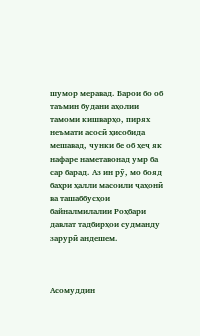шумор меравад. Барои бо об таъмин будани аҳолии тамоми кишварҳо, пирях неъмати асосӣ ҳисобида мешавад, чунки бе об ҳеҷ як нафаре наметавонад умр ба сар барад. Аз ин рӯ, мо бояд баҳри ҳалли масоили ҷаҳонӣ ва ташаббусҳои байналмилалии Роҳбари давлат тадбирҳои судманду зарурӣ андешем.



Асомуддин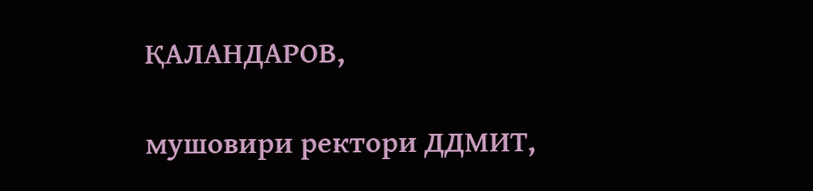ҚАЛАНДАРОВ,

мушовири ректори ДДМИТ,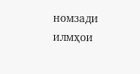номзади илмҳои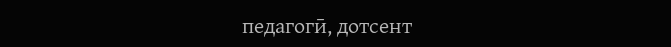педагогӣ, дотсент